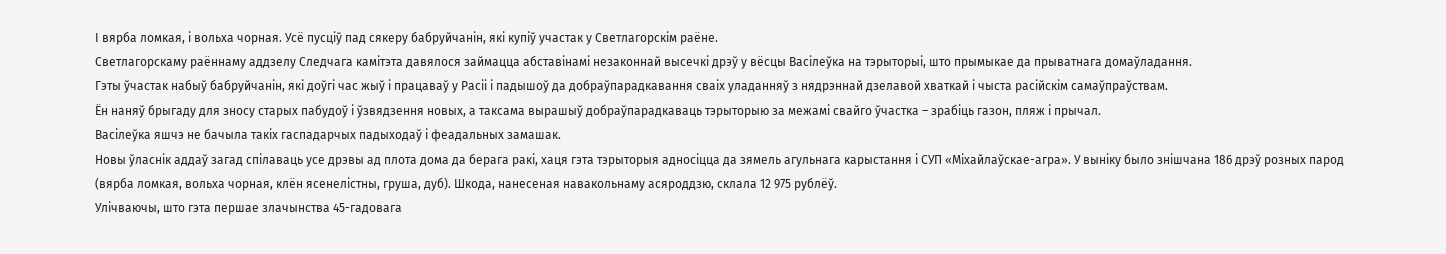І вярба ломкая, і вольха чорная. Усё пусціў пад сякеру бабруйчанін, які купіў участак у Светлагорскім раёне.
Светлагорскаму раённаму аддзелу Следчага камітэта давялося займацца абставінамі незаконнай высечкі дрэў у вёсцы Васілеўка на тэрыторыі, што прымыкае да прыватнага домаўладання.
Гэты ўчастак набыў бабруйчанін, які доўгі час жыў і працаваў у Расіі і падышоў да добраўпарадкавання сваіх уладанняў з нядрэннай дзелавой хваткай і чыста расійскім самаўпраўствам.
Ён наняў брыгаду для зносу старых пабудоў і ўзвядзення новых, а таксама вырашыў добраўпарадкаваць тэрыторыю за межамі свайго ўчастка – зрабіць газон, пляж і прычал.
Васілеўка яшчэ не бачыла такіх гаспадарчых падыходаў і феадальных замашак.
Новы ўласнік аддаў загад спілаваць усе дрэвы ад плота дома да берага ракі, хаця гэта тэрыторыя адносіцца да зямель агульнага карыстання і СУП «Міхайлаўскае-агра». У выніку было знішчана 186 дрэў розных парод (вярба ломкая, вольха чорная, клён ясенелістны, груша, дуб). Шкода, нанесеная навакольнаму асяроддзю, склала 12 975 рублёў.
Улічваючы, што гэта першае злачынства 45-гадовага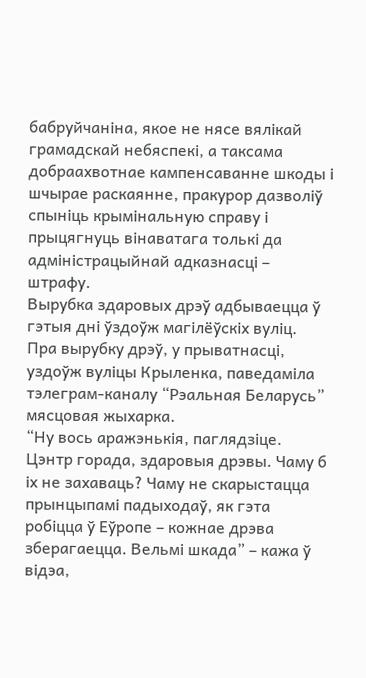бабруйчаніна, якое не нясе вялікай грамадскай небяспекі, а таксама добраахвотнае кампенсаванне шкоды і шчырае раскаянне, пракурор дазволіў спыніць крымінальную справу і прыцягнуць вінаватага толькі да адміністрацыйнай адказнасці – штрафу.
Вырубка здаровых дрэў адбываецца ў гэтыя дні ўздоўж магілёўскіх вуліц.
Пра вырубку дрэў, у прыватнасці, уздоўж вуліцы Крыленка, паведаміла тэлеграм-каналу “Рэальная Беларусь” мясцовая жыхарка.
“Ну вось аражэнькія, паглядзіце. Цэнтр горада, здаровыя дрэвы. Чаму б іх не захаваць? Чаму не скарыстацца прынцыпамі падыходаў, як гэта робіцца ў Еўропе – кожнае дрэва зберагаецца. Вельмі шкада” – кажа ў відэа,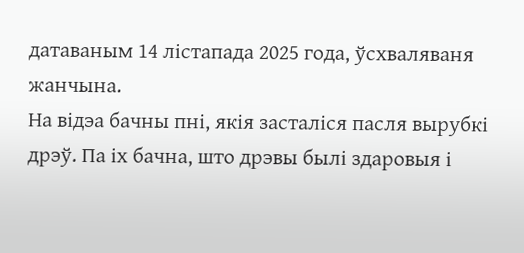датаваным 14 лістапада 2025 года, ўсхваляваня жанчына.
На відэа бачны пні, якія засталіся пасля вырубкі дрэў. Па іх бачна, што дрэвы былі здаровыя і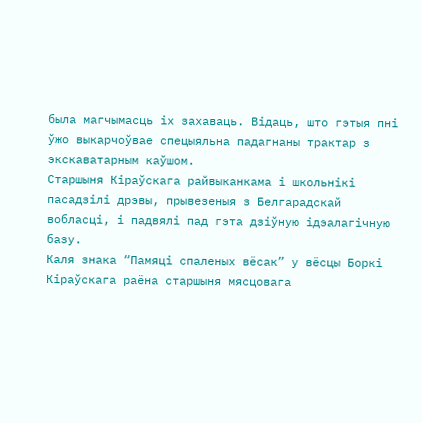была магчымасць іх захаваць. Відаць, што гэтыя пні ўжо выкарчоўвае спецыяльна падагнаны трактар з экскаватарным каўшом.
Старшыня Кіраўскага райвыканкама і школьнікі пасадзілі дрэвы, прывезеныя з Белгарадскай вобласці, і падвялі пад гэта дзіўную ідэалагічную базу.
Каля знака “Памяці спаленых вёсак” у вёсцы Боркі Кіраўскага раёна старшыня мясцовага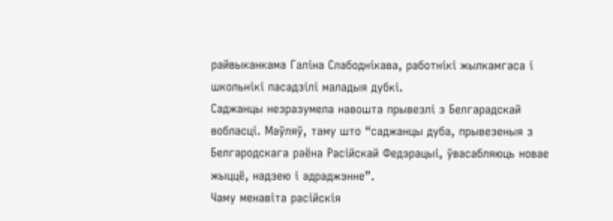райвыканкама Галіна Слабоднікава, работнікі жылкамгаса і школьнікі пасадзілі маладыя дубкі.
Саджанцы незразумела навошта прывезлі з Белгарадскай вобласці. Маўляў, таму што “саджанцы дуба, прывезеныя з Белгародскага раёна Расійскай Федэрацыі, ўвасабляюць новае жыццё, надзею і адраджэнне”.
Чаму менавіта расійскія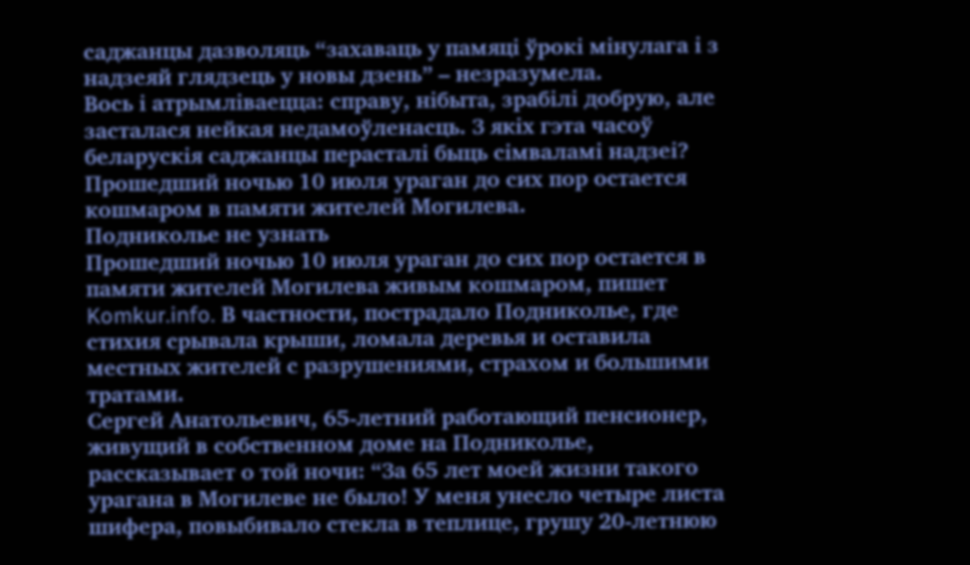саджанцы дазволяць “захаваць у памяці ўрокі мінулага і з надзеяй глядзець у новы дзень” – незразумела.
Вось і атрымліваецца: справу, нібыта, зрабілі добрую, але засталася нейкая недамоўленасць. З якіх гэта часоў беларускія саджанцы перасталі быць сімваламі надзеі?
Прошедший ночью 10 июля ураган до сих пор остается кошмаром в памяти жителей Могилева.
Подниколье не узнать
Прошедший ночью 10 июля ураган до сих пор остается в памяти жителей Могилева живым кошмаром, пишет Komkur.info. В частности, пострадало Подниколье, где стихия срывала крыши, ломала деревья и оставила местных жителей с разрушениями, страхом и большими тратами.
Сергей Анатольевич, 65-летний работающий пенсионер, живущий в собственном доме на Подниколье, рассказывает о той ночи: “За 65 лет моей жизни такого урагана в Могилеве не было! У меня унесло четыре листа шифера, повыбивало стекла в теплице, грушу 20-летнюю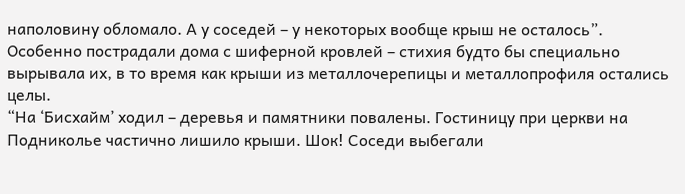наполовину обломало. А у соседей – у некоторых вообще крыш не осталось”.
Особенно пострадали дома с шиферной кровлей – стихия будто бы специально вырывала их, в то время как крыши из металлочерепицы и металлопрофиля остались целы.
“На ‘Бисхайм’ ходил – деревья и памятники повалены. Гостиницу при церкви на Подниколье частично лишило крыши. Шок! Соседи выбегали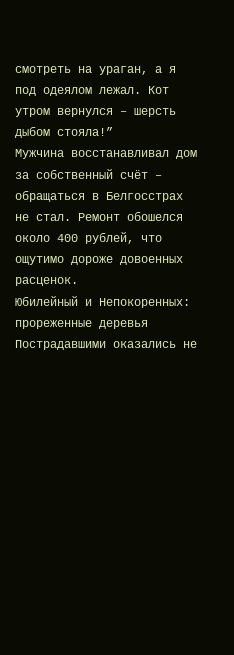смотреть на ураган, а я под одеялом лежал. Кот утром вернулся – шерсть дыбом стояла!”
Мужчина восстанавливал дом за собственный счёт – обращаться в Белгосстрах не стал. Ремонт обошелся около 400 рублей, что ощутимо дороже довоенных расценок.
Юбилейный и Непокоренных: прореженные деревья
Пострадавшими оказались не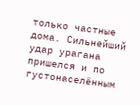только частные дома. Сильнейший удар урагана пришелся и по густонаселённым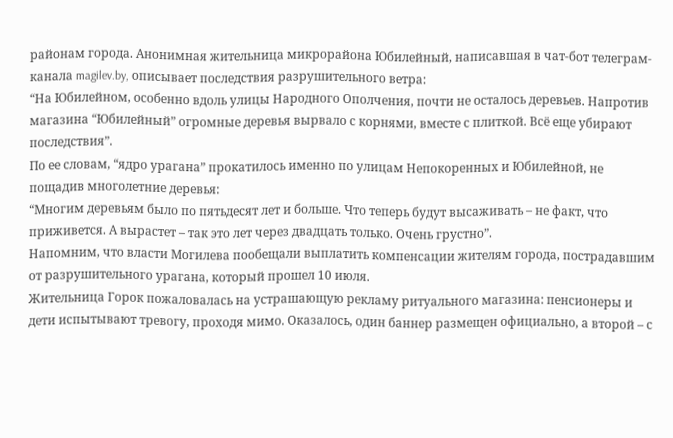районам города. Анонимная жительница микрорайона Юбилейный, написавшая в чат-бот телеграм-канала magilev.by, описывает последствия разрушительного ветра:
“На Юбилейном, особенно вдоль улицы Народного Ополчения, почти не осталось деревьев. Напротив магазина “Юбилейный” огромные деревья вырвало с корнями, вместе с плиткой. Всё еще убирают последствия”.
По ее словам, “ядро урагана” прокатилось именно по улицам Непокоренных и Юбилейной, не пощадив многолетние деревья:
“Многим деревьям было по пятьдесят лет и больше. Что теперь будут высаживать – не факт, что приживется. А вырастет – так это лет через двадцать только. Очень грустно”.
Напомним, что власти Могилева пообещали выплатить компенсации жителям города, пострадавшим от разрушительного урагана, который прошел 10 июля.
Жительница Горок пожаловалась на устрашающую рекламу ритуального магазина: пенсионеры и дети испытывают тревогу, проходя мимо. Оказалось, один баннер размещен официально, а второй – с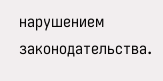нарушением законодательства.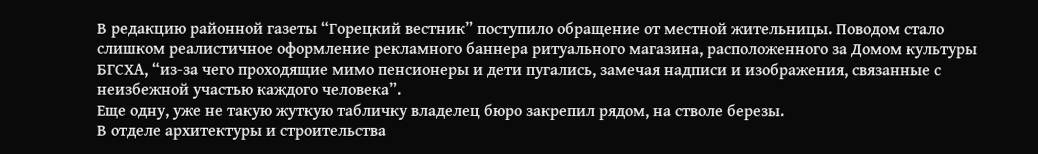В редакцию районной газеты “Горецкий вестник” поступило обращение от местной жительницы. Поводом стало слишком реалистичное оформление рекламного баннера ритуального магазина, расположенного за Домом культуры БГСХА, “из-за чего проходящие мимо пенсионеры и дети пугались, замечая надписи и изображения, связанные с неизбежной участью каждого человека”.
Еще одну, уже не такую жуткую табличку владелец бюро закрепил рядом, на стволе березы.
В отделе архитектуры и строительства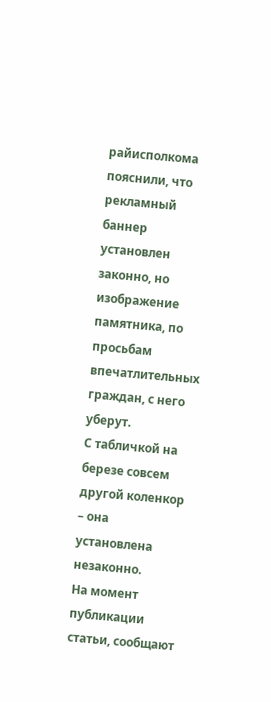райисполкома пояснили, что рекламный баннер установлен законно, но изображение памятника, по просьбам впечатлительных граждан, с него уберут.
С табличкой на березе совсем другой коленкор – она установлена незаконно.
На момент публикации статьи, сообщают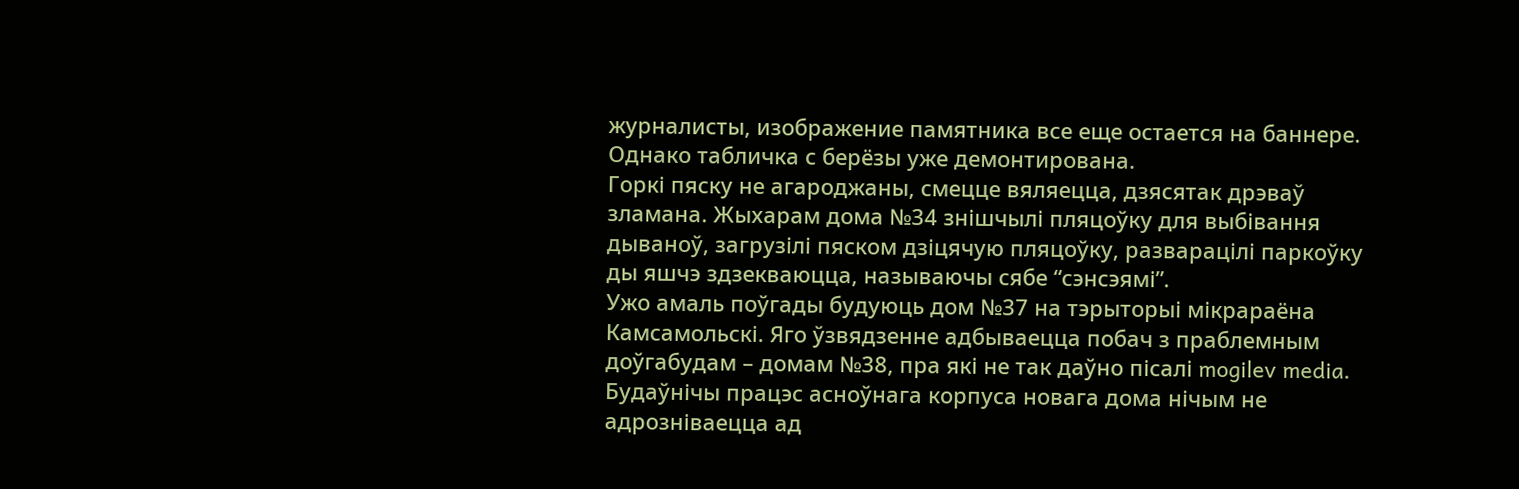журналисты, изображение памятника все еще остается на баннере. Однако табличка с берёзы уже демонтирована.
Горкі пяску не агароджаны, смецце вяляецца, дзясятак дрэваў зламана. Жыхарам дома №34 знішчылі пляцоўку для выбівання дываноў, загрузілі пяском дзіцячую пляцоўку, разварацілі паркоўку ды яшчэ здзекваюцца, называючы сябе “сэнсэямі”.
Ужо амаль поўгады будуюць дом №37 на тэрыторыі мікрараёна Камсамольскі. Яго ўзвядзенне адбываецца побач з праблемным доўгабудам – домам №38, пра які не так даўно пісалі mogilev media.
Будаўнічы працэс асноўнага корпуса новага дома нічым не адрозніваецца ад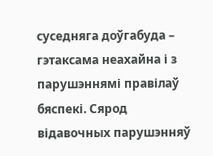суседняга доўгабуда – гэтаксама неахайна і з парушэннямі правілаў бяспекі. Сярод відавочных парушэнняў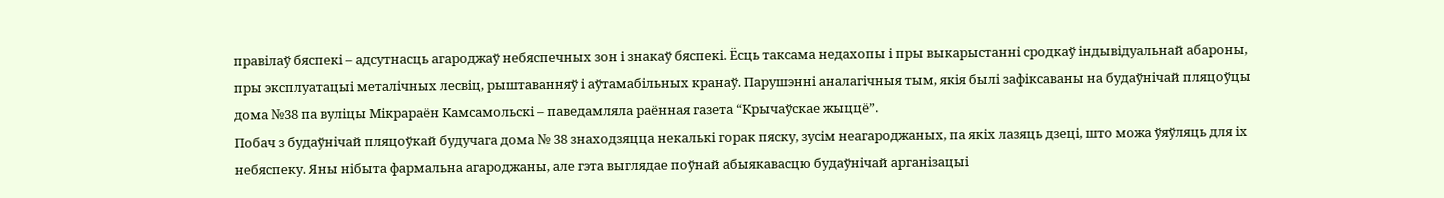правілаў бяспекі – адсутнасць агароджаў небяспечных зон і знакаў бяспекі. Ёсць таксама недахопы і пры выкарыстанні сродкаў індывідуальнай абароны, пры эксплуатацыі металічных лесвіц, рыштаванняў і аўтамабільных кранаў. Парушэнні аналагічныя тым, якія былі зафіксаваны на будаўнічай пляцоўцы дома №38 па вуліцы Мікрараён Камсамольскі – паведамляла раённая газета “Крычаўскае жыццё”.
Побач з будаўнічай пляцоўкай будучага дома № 38 знаходзяцца некалькі горак пяску, зусім неагароджаных, па якіх лазяць дзеці, што можа ўяўляць для іх небяспеку. Яны нібыта фармальна агароджаны, але гэта выглядае поўнай абыякавасцю будаўнічай арганізацыі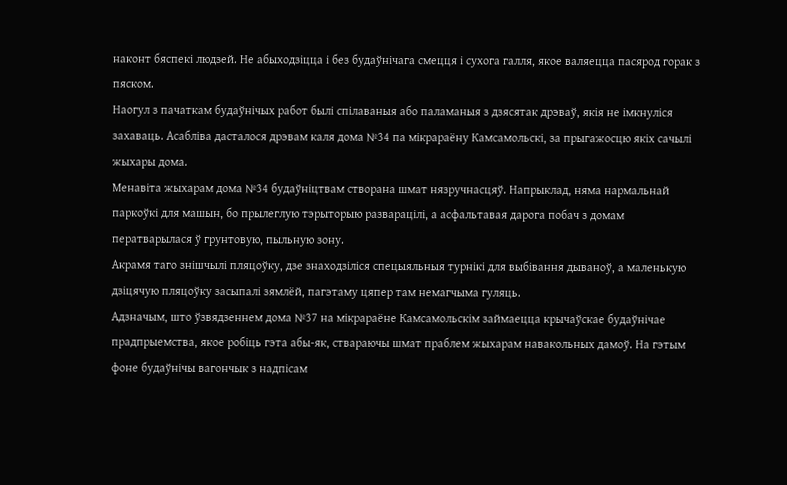наконт бяспекі людзей. Не абыходзіцца і без будаўнічага смецця і сухога галля, якое валяецца пасярод горак з пяском.
Наогул з пачаткам будаўнічых работ былі cпілаваныя або паламаныя з дзясятак дрэваў, якія не імкнуліся захаваць. Асабліва дасталося дрэвам каля дома №34 па мікрараёну Камсамольскі, за прыгажосцю якіх сачылі жыхары дома.
Менавіта жыхарам дома №34 будаўніцтвам створана шмат нязручнасцяў. Напрыклад, няма нармальнай паркоўкі для машын, бо прылеглую тэрыторыю разварацілі, а асфальтавая дарога побач з домам ператварылася ў грунтовую, пыльную зону.
Акрамя таго знішчылі пляцоўку, дзе знаходзіліся спецыяльныя турнікі для выбівання дываноў, а маленькую дзіцячую пляцоўку засыпалі зямлёй, пагэтаму цяпер там немагчыма гуляць.
Адзначым, што ўзвядзеннем дома №37 на мікрараёне Камсамольскім займаецца крычаўскае будаўнічае прадпрыемства, якое робіць гэта абы-як, ствараючы шмат праблем жыхарам навакольных дамоў. На гэтым фоне будаўнічы вагончык з надпісам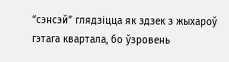“сэнсэй” глядзіцца як здзек з жыхароў гэтага квартала, бо ўзровень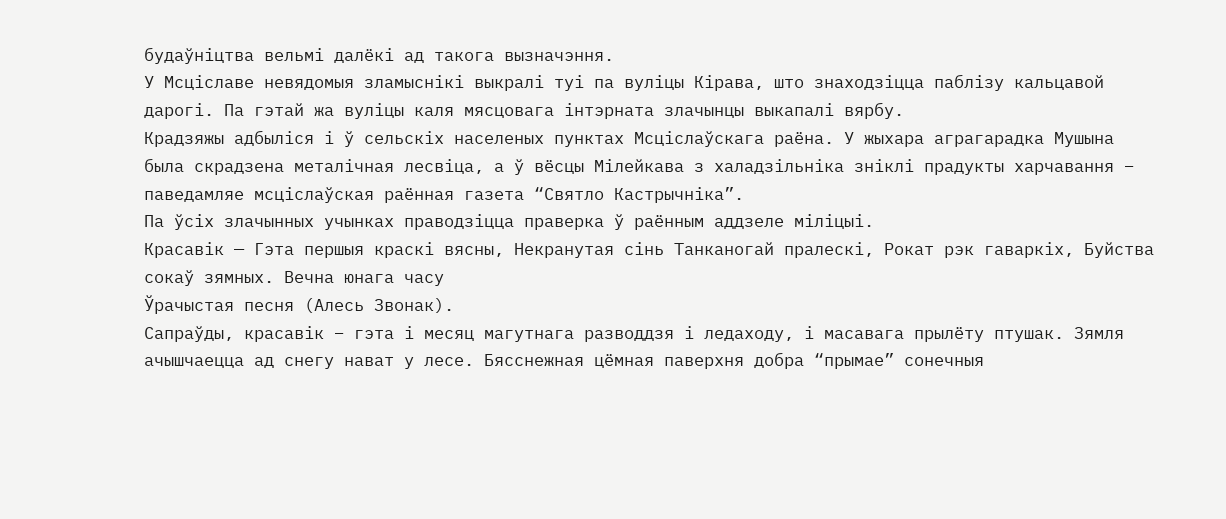будаўніцтва вельмі далёкі ад такога вызначэння.
У Мсціславе невядомыя зламыснікі выкралі туі па вуліцы Кірава, што знаходзіцца паблізу кальцавой дарогі. Па гэтай жа вуліцы каля мясцовага інтэрната злачынцы выкапалі вярбу.
Крадзяжы адбыліся і ў сельскіх населеных пунктах Мсціслаўскага раёна. У жыхара аграгарадка Мушына была скрадзена металічная лесвіца, а ў вёсцы Мілейкава з халадзільніка зніклі прадукты харчавання – паведамляе мсціслаўская раённая газета “Святло Кастрычніка”.
Па ўсіх злачынных учынках праводзіцца праверка ў раённым аддзеле міліцыі.
Красавік — Гэта першыя краскі вясны, Некранутая сінь Танканогай пралескі, Рокат рэк гаваркіх, Буйства сокаў зямных. Вечна юнага часу
Ўрачыстая песня (Алесь Звонак).
Сапраўды, красавік – гэта і месяц магутнага разводдзя і ледаходу, і масавага прылёту птушак. Зямля ачышчаецца ад снегу нават у лесе. Бясснежная цёмная паверхня добра “прымае” сонечныя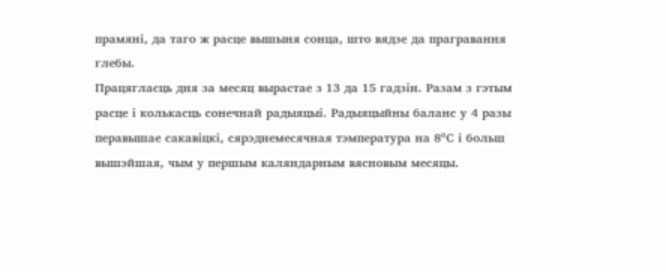прамяні, да таго ж расце вышыня сонца, што вядзе да прагравання глебы.
Працягласць дня за месяц вырастае з 13 да 15 гадзін. Разам з гэтым расце і колькасць сонечнай радыяцыі. Радыяцыйны баланс у 4 разы перавышае сакавіцкі, сярэднемесячная тэмпература на 8ºС і больш вышэйшая, чым у першым каляндарным вясновым месяцы.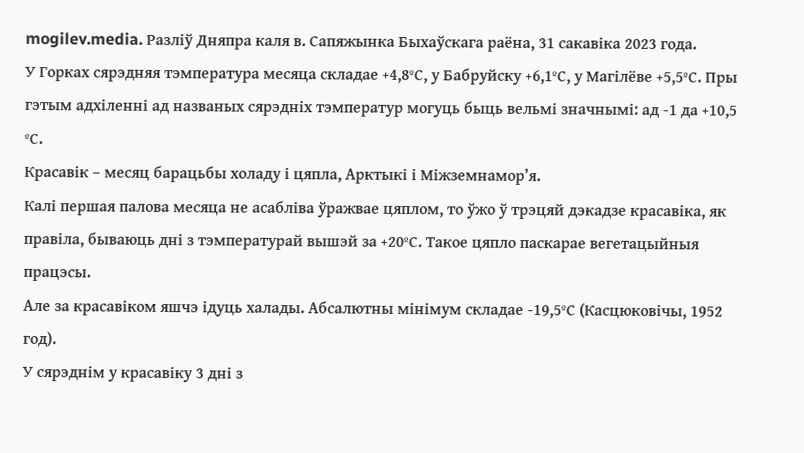mogilev.media. Разліў Дняпра каля в. Сапяжынка Быхаўскага раёна, 31 сакавіка 2023 года.
У Горках сярэдняя тэмпература месяца складае +4,8ºС, у Бабруйску +6,1ºС, у Магілёве +5,5ºС. Пры гэтым адхіленні ад названых сярэдніх тэмператур могуць быць вельмі значнымі: ад -1 да +10,5 ºС.
Красавік – месяц барацьбы холаду і цяпла, Арктыкі і Міжземнамор’я.
Калі першая палова месяца не асабліва ўражвае цяплом, то ўжо ў трэцяй дэкадзе красавіка, як правіла, бываюць дні з тэмпературай вышэй за +20ºС. Такое цяпло паскарае вегетацыйныя працэсы.
Але за красавіком яшчэ ідуць халады. Абсалютны мінімум складае -19,5ºС (Касцюковічы, 1952 год).
У сярэднім у красавіку 3 дні з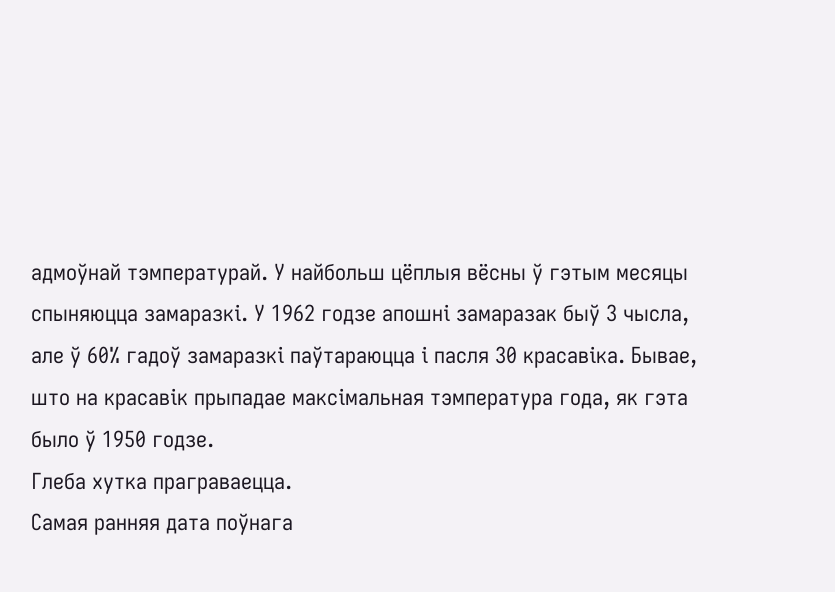адмоўнай тэмпературай. У найбольш цёплыя вёсны ў гэтым месяцы спыняюцца замаразкі. У 1962 годзе апошні замаразак быў 3 чысла, але ў 60% гадоў замаразкі паўтараюцца і пасля 30 красавіка. Бывае, што на красавік прыпадае максімальная тэмпература года, як гэта было ў 1950 годзе.
Глеба хутка праграваецца.
Самая ранняя дата поўнага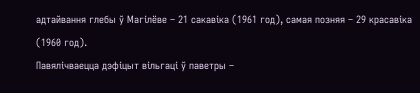адтайвання глебы ў Магілёве – 21 сакавіка (1961 год), самая позняя – 29 красавіка (1960 год).
Павялічваецца дэфіцыт вільгаці ў паветры –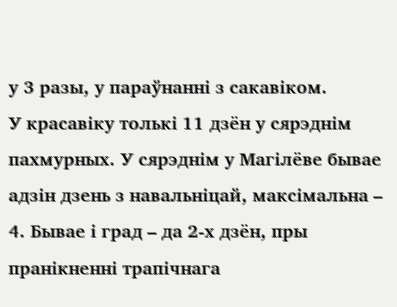у 3 разы, у параўнанні з сакавіком.
У красавіку толькі 11 дзён у сярэднім пахмурных. У сярэднім у Магілёве бывае адзін дзень з навальніцай, максімальна – 4. Бывае і град – да 2-х дзён, пры пранікненні трапічнага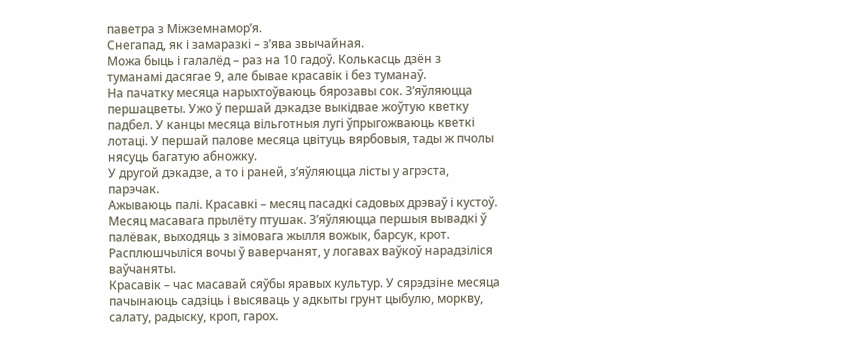паветра з Міжземнамор’я.
Снегапад, як і замаразкі – з’ява звычайная.
Можа быць і галалёд – раз на 10 гадоў. Колькасць дзён з туманамі дасягае 9, але бывае красавік і без туманаў.
На пачатку месяца нарыхтоўваюць бярозавы сок. З’яўляюцца першацветы. Ужо ў першай дэкадзе выкідвае жоўтую кветку падбел. У канцы месяца вільготныя лугі ўпрыгожваюць кветкі лотаці. У першай палове месяца цвітуць вярбовыя, тады ж пчолы нясуць багатую абножку.
У другой дэкадзе, а то і раней, з’яўляюцца лісты у агрэста, парэчак.
Ажываюць палі. Красавкі – месяц пасадкі садовых дрэваў і кустоў.
Месяц масавага прылёту птушак. З’яўляюцца першыя вывадкі ў палёвак, выходяць з зімовага жылля вожык, барсук, крот. Расплюшчыліся вочы ў ваверчанят, у логавах ваўкоў нарадзіліся ваўчаняты.
Красавік – час масавай сяўбы яравых культур. У сярэдзіне месяца пачынаюць садзіць і высяваць у адкыты грунт цыбулю, моркву, салату, радыску, кроп, гарох.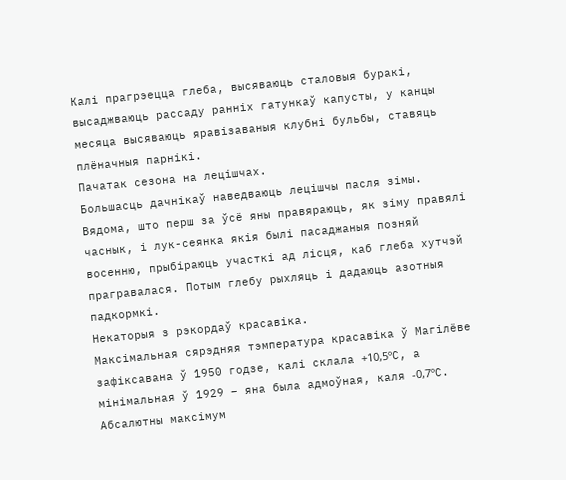Калі прагрэецца глеба, высяваюць сталовыя буракі, высаджваюць рассаду ранніх гатункаў капусты, у канцы месяца высяваюць яравізаваныя клубні бульбы, ставяць плёначныя парнікі.
Пачатак сезона на лецішчах.
Большасць дачнікаў наведваюць лецішчы пасля зімы. Вядома, што перш за ўсё яны правяраюць, як зіму правялі часнык, і лук-сеянка якія былі пасаджаныя позняй восенню, прыбіраюць участкі ад лісця, каб глеба хутчэй прагравалася. Потым глебу рыхляць і дадаюць азотныя падкормкі.
Некаторыя з рэкордаў красавіка.
Максімальная сярэдняя тэмпература красавіка ў Магілёве зафіксавана ў 1950 годзе, калі склала +10,5ºС, а мінімальная ў 1929 – яна была адмоўная, каля -0,7ºС.
Абсалютны максімум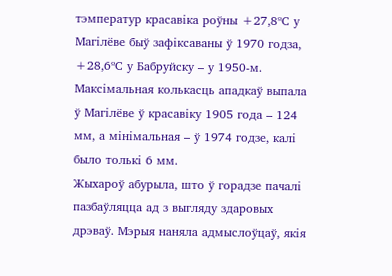тэмператур красавіка роўны +27,8ºС у Магілёве быў зафіксаваны ў 1970 годза, +28,6ºС у Бабруйску – у 1950-м.
Максімальная колькасць ападкаў выпала ў Магілёве ў красавіку 1905 года – 124 мм, а мінімальная – ў 1974 годзе, калі было толькі 6 мм.
Жыхароў абурыла, што ў горадзе пачалі пазбаўляцца ад з выгляду здаровых дрэваў. Мэрыя наняла адмыслоўцаў, якія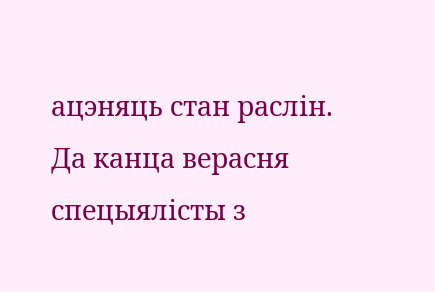ацэняць стан раслін.
Да канца верасня спецыялісты з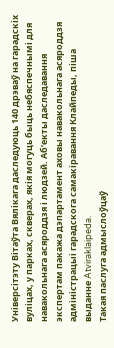Універсітэту Вітаўта Вялікага даследуюць 140 дрэваў на гарадскіх вуліцах, у парках, скверах, якія могуць быць небяспечнымі для навакольнага асяроддзя і людзей. Аб’екты даследавання экспертам пакажа дэпартамент аховы навакольнага асяроддзя адміністрацыі гарадскога самакіравання Клайпеды, піша выданне Atviraklaipeda.
Такая паслуга адмыслоўцаў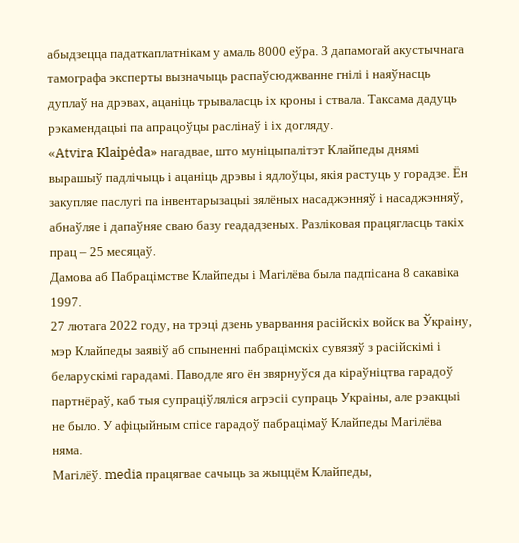абыдзецца падаткаплатнікам у амаль 8000 еўра. З дапамогай акустычнага тамографа эксперты вызначыць распаўсюджванне гнілі і наяўнасць дуплаў на дрэвах, ацаніць трываласць іх кроны і ствала. Таксама дадуць рэкамендацыі па апрацоўцы раслінаў і іх догляду.
«Atvira Klaipėda» нагадвае, што муніцыпалітэт Клайпеды днямі вырашыў падлічыць і ацаніць дрэвы і ядлоўцы, якія растуць у горадзе. Ён закупляе паслугі па інвентарызацыі зялёных насаджэнняў і насаджэнняў, абнаўляе і дапаўняе сваю базу геададзеных. Разліковая працягласць такіх прац – 25 месяцаў.
Дамова аб Пабрацімстве Клайпеды і Магілёва была падпісана 8 сакавіка 1997.
27 лютага 2022 году, на трэці дзень уварвання расійскіх войск ва Ўкраіну, мэр Клайпеды заявіў аб спыненні пабрацімскіх сувязяў з расійскімі і беларускімі гарадамі. Паводле яго ён звярнуўся да кіраўніцтва гарадоў партнёраў, каб тыя супраціўляліся агрэсіі супраць Украіны, але рэакцыі не было. У афіцыйным спісе гарадоў пабрацімаў Клайпеды Магілёва няма.
Магілёў. media працягвае сачыць за жыццём Клайпеды,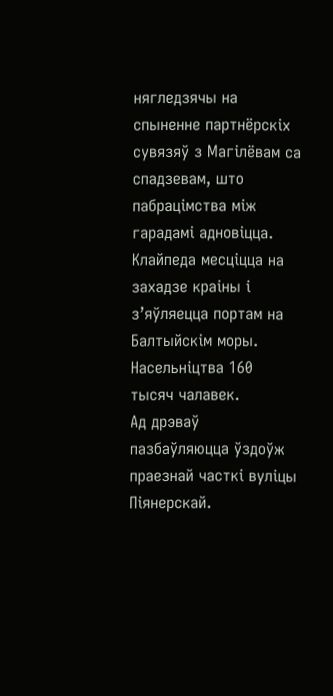нягледзячы на спыненне партнёрскіх сувязяў з Магілёвам са спадзевам, што пабрацімства між гарадамі адновіцца.
Клайпеда месціцца на захадзе краіны і з’яўляецца портам на Балтыйскім моры. Насельніцтва 160 тысяч чалавек.
Ад дрэваў пазбаўляюцца ўздоўж праезнай часткі вуліцы Піянерскай.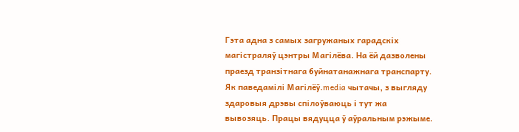Гэта адна з самых загружаных гарадскіх магістраляў цэнтры Магілёва. На ёй дазволены праезд транзітнага буйнатанажнага транспарту.
Як паведамілі Магілёў.media чытачы, з выгляду здаровыя дрэвы спілоўваюць і тут жа вывозяць. Працы вядуцца ў аўральным рэжыме.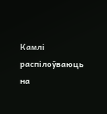Камлі распілоўваюць на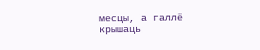месцы, а галлё крышаць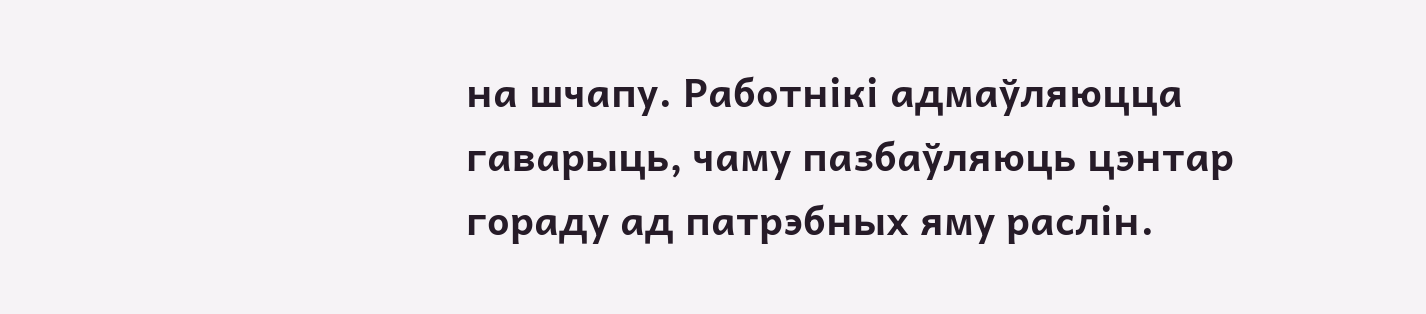на шчапу. Работнікі адмаўляюцца гаварыць, чаму пазбаўляюць цэнтар гораду ад патрэбных яму раслін.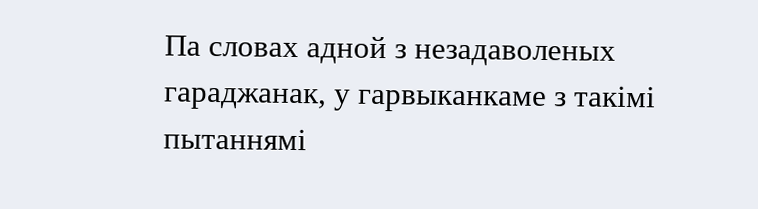Па словах адной з незадаволеных гараджанак, у гарвыканкаме з такімі пытаннямі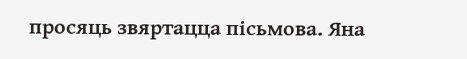просяць звяртацца пісьмова. Яна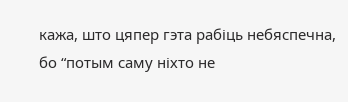кажа, што цяпер гэта рабіць небяспечна, бо “потым саму ніхто не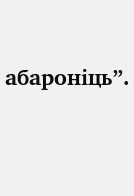абароніць”.